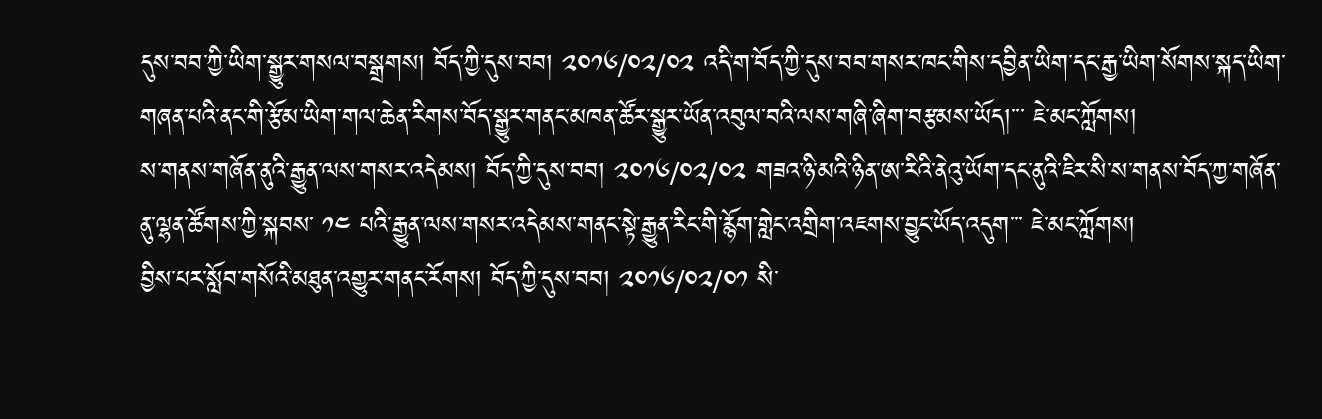དུས་བབ་ཀྱི་ཡིག་སྒྱུར་གསལ་བསྒྲགས། བོད་ཀྱི་དུས་བབ། ༢༠༡༦/༠༢/༠༢ འདི་ག་བོད་ཀྱི་དུས་བབ་གསར་ཁང་གིས་དབྱིན་ཡིག་དང་རྒྱ་ཡིག་སོགས་སྐད་ཡིག་གཞན་པའི་ནང་གི་རྩོམ་ཡིག་གལ་ཆེན་རིགས་བོད་སྒྱུར་གནང་མཁན་ཚོར་སྒྱུར་ཡོན་འབུལ་བའི་ལས་གཞི་ཞིག་བརྩམས་ཡོད།་་་ ཇེ་མང་ཀློགས།
ས་གནས་གཞོན་ནུའི་རྒྱུན་ལས་གསར་འདེམས། བོད་ཀྱི་དུས་བབ། ༢༠༡༦/༠༢/༠༢ གཟའ་ཉི་མའི་ཉིན་ཨ་རིའི་ནེའུ་ཡོག་དང་ནུའི་ཇིར་སི་ས་གནས་བོད་ཀྱ་གཞོན་ནུ་ལྷན་ཚོགས་ཀྱི་སྐབས་ ༡༤ པའི་རྒྱུན་ལས་གསར་འདེམས་གནང་སྟེ་རྒྱུན་རིང་གི་རྙོག་གླེང་འགྲིག་འཇགས་བྱུང་ཡོད་འདུག་་་ ཇེ་མང་ཀློགས།
བྱིས་པར་སློབ་གསོའི་མཐུན་འགྱུར་གནང་རོགས། བོད་ཀྱི་དུས་བབ། ༢༠༡༦/༠༢/༠༡ སི་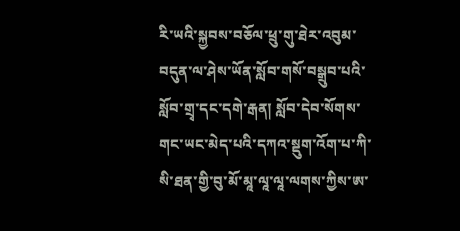རི་ཡའི་སྐྱབས་བཅོལ་ཕྲུ་གུ་ཐེར་འབུམ་བདུན་ལ་ཤེས་ཡོན་སློབ་གསོ་བསྒྲུབ་པའི་སློབ་གྲྭ་དང་དགེ་རྒན། སློབ་དེབ་སོགས་གང་ཡང་མེད་པའི་དཀའ་སྡུག་འོག་པ་ཀི་སི་ཐན་གྱི་བུ་མོ་མཱ་ལཱ་ལཱ་ལགས་ཀྱིས་ཨ་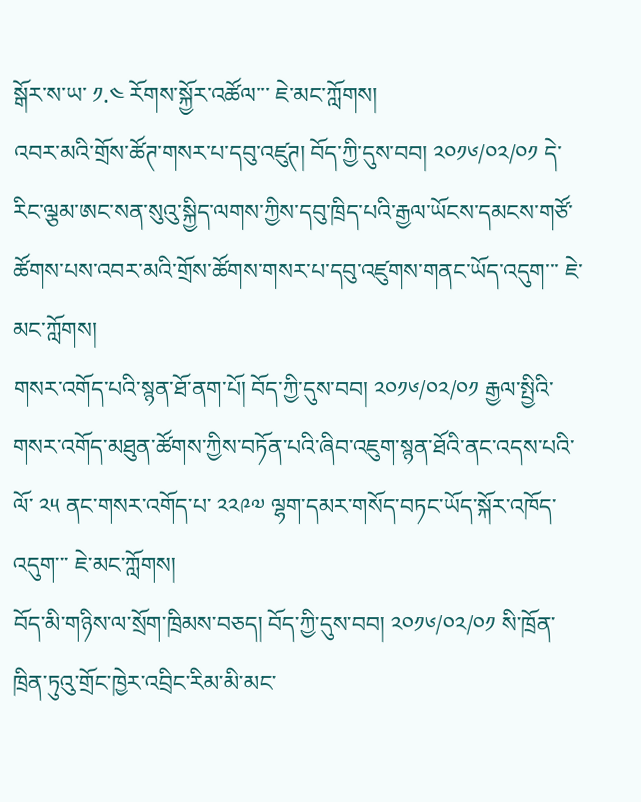སྒོར་ས་ཡ་ ༡.༤ རོགས་སྐྱོར་འཚོལ་་་ ཇེ་མང་ཀློགས།
འབར་མའི་གྲོས་ཚོཊ་གསར་པ་དབུ་འཛུཊ། བོད་ཀྱི་དུས་བབ། ༢༠༡༦/༠༢/༠༡ དེ་རིང་ལྕམ་ཨང་སན་སུའུ་སྐྱིད་ལགས་ཀྱིས་དབུ་ཁྲིད་པའི་རྒྱལ་ཡོངས་དམངས་གཙོ་ཚོགས་པས་འབར་མའི་གྲོས་ཚོགས་གསར་པ་དབུ་འཛུགས་གནང་ཡོད་འདུག་་་ ཇེ་མང་ཀློགས།
གསར་འགོད་པའི་སྙན་ཐོ་ནག་པོ། བོད་ཀྱི་དུས་བབ། ༢༠༡༦/༠༢/༠༡ རྒྱལ་སྤྱིའི་གསར་འགོད་མཐུན་ཚོགས་ཀྱིས་བཏོན་པའི་ཞིབ་འཇུག་སྙན་ཐོའི་ནང་འདས་པའི་ལོ་ ༢༥ ནང་གསར་འགོད་པ་ ༢༢༩༧ ལྷག་དམར་གསོད་བཏང་ཡོད་སྐོར་འཁོད་འདུག་་་ ཇེ་མང་ཀློགས།
བོད་མི་གཉིས་ལ་སྲོག་ཁྲིམས་བཅད། བོད་ཀྱི་དུས་བབ། ༢༠༡༦/༠༢/༠༡ སི་ཁྲོན་ཁྲིན་ཏུའུ་གྲོང་ཁྱེར་འབྲིང་རིམ་མི་མང་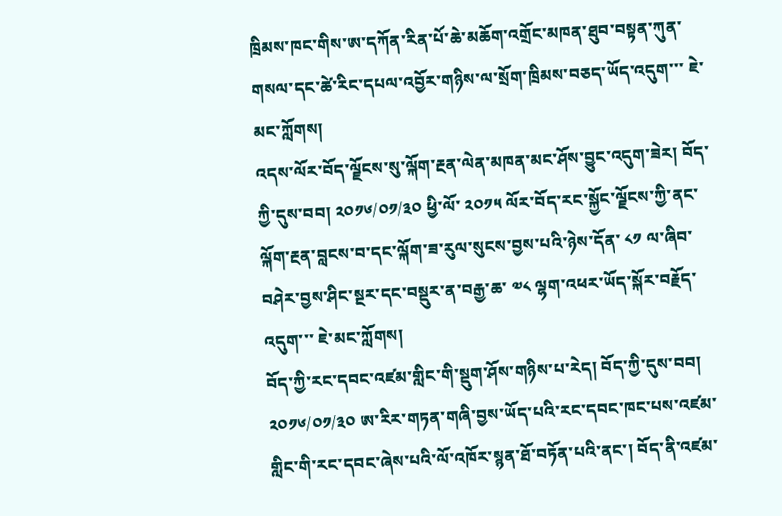ཁྲིམས་ཁང་གིས་ཨ་དཀོན་རིན་པོ་ཆེ་མཆོག་འགྲོང་མཁན་ཐུབ་བསྟན་ཀུན་གསལ་དང་ཚེ་རིང་དཔལ་འབྱོར་གཉིས་ལ་སྲོག་ཁྲིམས་བཅད་ཡོད་འདུག་་་ ཇེ་མང་ཀློགས།
འདས་ལོར་བོད་ལྗོངས་སུ་ལྐོག་རྔན་ལེན་མཁན་མང་ཤོས་བྱུང་འདུག་ཟེར། བོད་ཀྱི་དུས་བབ། ༢༠༡༦/༠༡/༣༠ ཕྱི་ལོ་ ༢༠༡༥ ལོར་བོད་རང་སྐྱོང་ལྗོངས་ཀྱི་ནང་ལྐོག་རྔན་བླངས་བ་དང་ལྐོག་ཟ་རུལ་སུངས་བྱས་པའི་ཉེས་དོན་ ༨༡ ལ་ཞིབ་བཤེར་བྱས་ཤིང་སྔར་དང་བསྡུར་ན་བརྒྱ་ཆ་ ༧༨ ལྷག་འཕར་ཡོད་སྐོར་བརྗོད་འདུག་་་ ཇེ་མང་ཀློགས།
བོད་ཀྱི་རང་དབང་འཛམ་གླིང་གི་སྡུག་ཤོས་གཉིས་པ་རེད། བོད་ཀྱི་དུས་བབ། ༢༠༡༦/༠༡/༣༠ ཨ་རིར་གཏན་གཞི་བྱས་ཡོད་པའི་རང་དབང་ཁང་པས་འཛམ་གླིང་གི་རང་དབང་ཞེས་པའི་ལོ་འཁོར་སྙན་ཐོ་བཏོན་པའི་ནང་། བོད་ནི་འཛམ་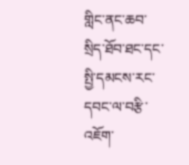གླིང་ནང་ཆབ་སྲིད་ཐོབ་ཐང་དང་སྤྱི་དམངས་རང་དབང་ལ་བརྩི་འཇོག་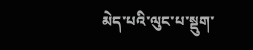མེད་པའི་ལུང་པ་སྡུག་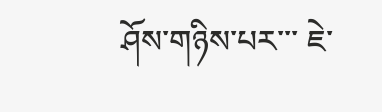ཤོས་གཉིས་པར་་་ ཇེ་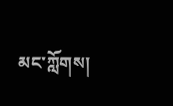མང་ཀློགས།